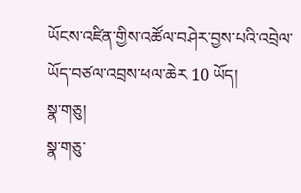ཡོངས་འཛིན་གྱིས་འཚོལ་བཤེར་བྱས་པའི་འབྲེལ་ཡོད་བཙལ་འབྲས་ཕལ་ཆེར 10 ཡོད།
སྣ་གཅུ།
སྣ་གཅུ་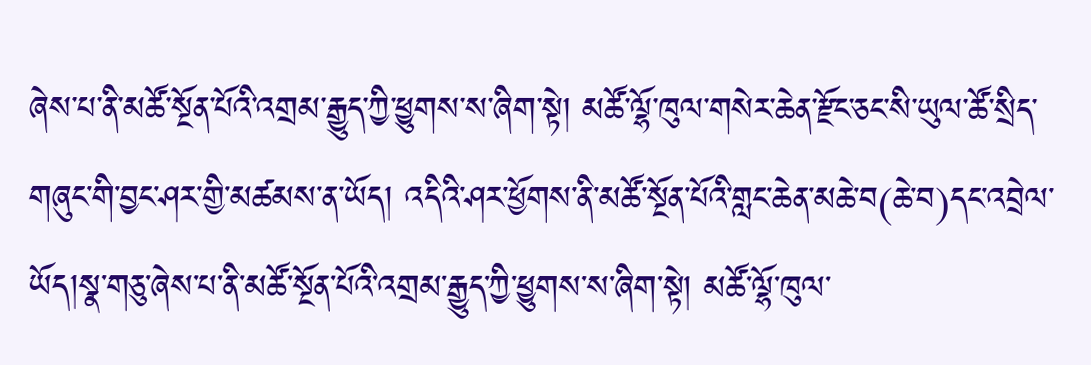ཞེས་པ་ནི་མཚོ་སྔོན་པོའི་འགྲམ་རྒྱུད་ཀྱི་ཕྱུགས་ས་ཞིག་སྟེ། མཚོ་ལྷོ་ཁུལ་གསེར་ཆེན་རྫོང་ཅང་སི་ཡུལ་ཚོ་སྲིད་གཞུང་གི་བྱང་ཤར་གྱི་མཚམས་ན་ཡོད། འདིའི་ཤར་ཕྱོགས་ནི་མཚོ་སྔོན་པོའི་གླང་ཆེན་མཆེ་བ(ཆེ་བ)དང་འབྲེལ་ཡོད།སྣ་གཅུ་ཞེས་པ་ནི་མཚོ་སྔོན་པོའི་འགྲམ་རྒྱུད་ཀྱི་ཕྱུགས་ས་ཞིག་སྟེ། མཚོ་ལྷོ་ཁུལ་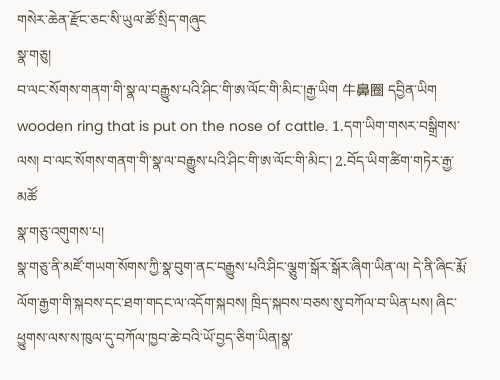གསེར་ཆེན་རྫོང་ཅང་སི་ཡུལ་ཚོ་སྲིད་གཞུང
སྣ་གཅུ།
བ་ལང་སོགས་གནག་གི་སྣ་ལ་བརྒྱུས་པའི་ཤིང་གི་ཨ་ལོང་གི་མིང་།རྒྱ་ཡིག 牛鼻圈 དབྱིན་ཡིག wooden ring that is put on the nose of cattle. 1.དག་ཡིག་གསར་བསྒྲིགས་ལས། བ་ལང་སོགས་གནག་གི་སྣ་ལ་བརྒྱུས་པའི་ཤིང་གི་ཨ་ལོང་གི་མིང་། 2.བོད་ཡིག་ཚིག་གཏེར་རྒྱ་མཚོ
སྣ་གཅུ་འགུགས་པ།
སྣ་གཅུ་ནི་མཛོ་གཡག་སོགས་ཀྱི་སྣ་བུག་ནང་བརྒྱུས་པའི་ཤིང་ལྕུག་སྒོར་སྒོར་ཞིག་ཡིན་ལ། དེ་ནི་ཞིང་རྨོ་ལོག་རྒྱག་གི་སྐབས་དང་ཐག་གདང་ལ་འདོག་སྐབས། ཁྲིད་སྐབས་བཅས་སུ་བཀོལ་བ་ཡིན་པས། ཞིང་ཕྱུགས་ལས་ས་ཁུལ་དུ་བཀོལ་ཁྱབ་ཆེ་བའི་ཡོ་བྱད་ཅིག་ཡིན།སྣ་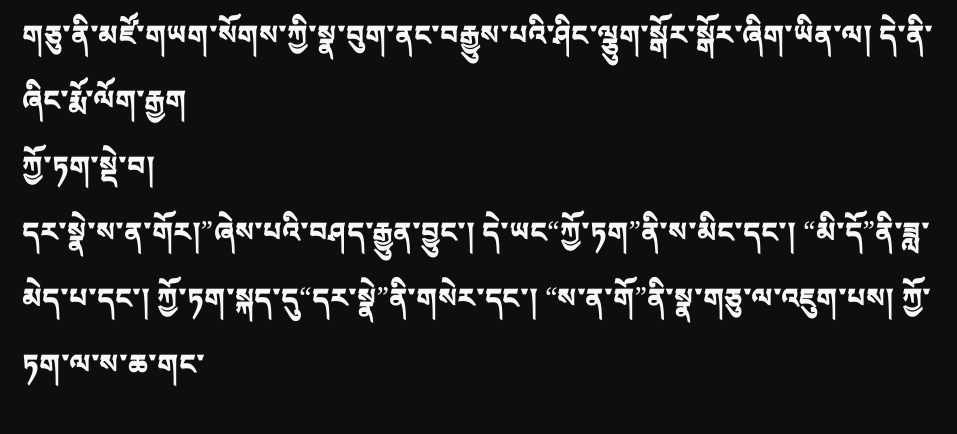གཅུ་ནི་མཛོ་གཡག་སོགས་ཀྱི་སྣ་བུག་ནང་བརྒྱུས་པའི་ཤིང་ལྕུག་སྒོར་སྒོར་ཞིག་ཡིན་ལ། དེ་ནི་ཞིང་རྨོ་ལོག་རྒྱག
ཀྱོ་ཏག་སྡེ་བ།
དར་སྣེ་ས་ན་གོར།”ཞེས་པའི་བཤད་རྒྱུན་བྱུང་། དེ་ཡང“ཀྱོ་ཏག”ནི་ས་མིང་དང་། “མི་དོ”ནི་ཟླ་མེད་པ་དང་། ཀྱོ་ཏག་སྐད་དུ“དར་སྣེ”ནི་གསེར་དང་། “ས་ན་གོ”ནི་སྣ་གཅུ་ལ་འཇུག་པས། ཀྱོ་ཏག་ལ་ས་ཆ་གང་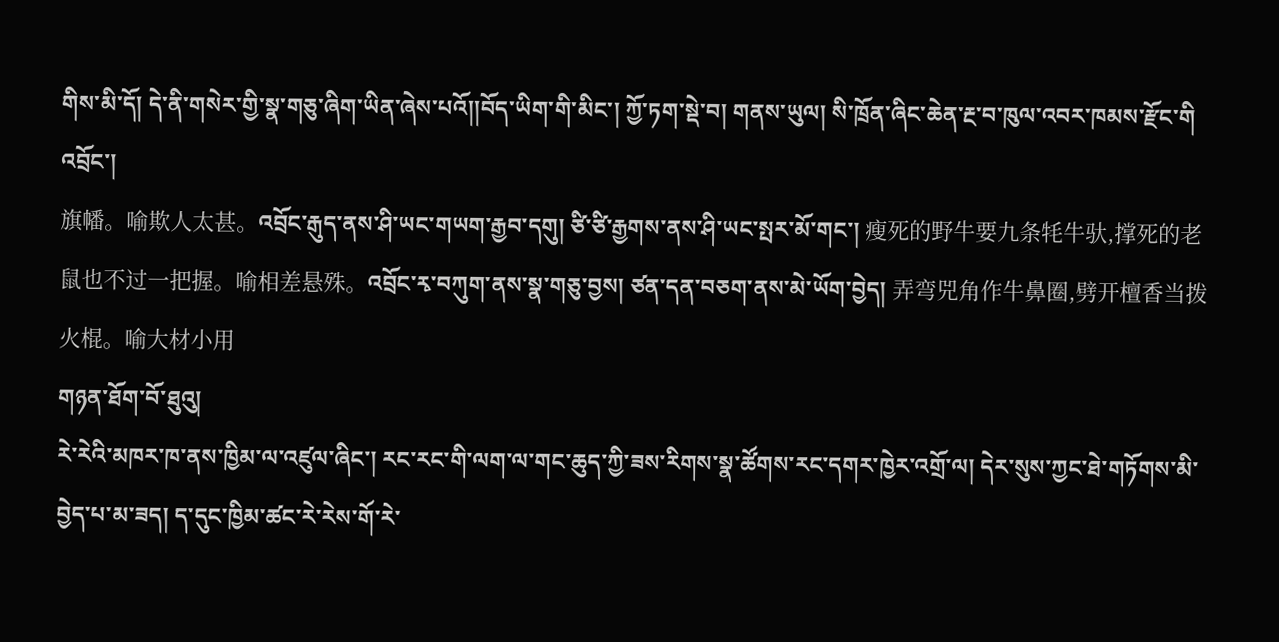གིས་མི་དོ། དེ་ནི་གསེར་གྱི་སྣ་གཅུ་ཞིག་ཡིན་ཞེས་པའོ།།བོད་ཡིག་གི་མིང་། ཀྱོ་ཏག་སྡེ་བ། གནས་ཡུལ། སི་ཁྲོན་ཞིང་ཆེན་རྔ་བ་ཁུལ་འབར་ཁམས་རྫོང་གི
འབྲོང་།
旗幡。喻欺人太甚。འབྲོང་རྒུད་ནས་ཤི་ཡང་གཡག་རྒྱབ་དགུ། ཙི་ཙི་རྒྱགས་ནས་ཤི་ཡང་སྤར་མོ་གང་། 瘦死的野牛要九条牦牛驮,撑死的老鼠也不过一把握。喻相差悬殊。འབྲོང་རྭ་བཀུག་ནས་སྣ་གཅུ་བྱས། ཙན་དན་བཅག་ནས་མེ་ཡོག་བྱེད། 弄弯兕角作牛鼻圈,劈开檀香当拨火棍。喻大材小用
གཉན་ཐོག་བོ་ཐུའུ།
རེ་རེའི་མཁར་ཁ་ནས་ཁྱིམ་ལ་འཛུལ་ཞིང་། རང་རང་གི་ལག་ལ་གང་ཆུད་ཀྱི་ཟས་རིགས་སྣ་ཚོགས་རང་དགར་ཁྱེར་འགྲོ་ལ། དེར་སུས་ཀྱང་ཐེ་གཏོགས་མི་བྱེད་པ་མ་ཟད། ད་དུང་ཁྱིམ་ཚང་རེ་རེས་གོ་རེ་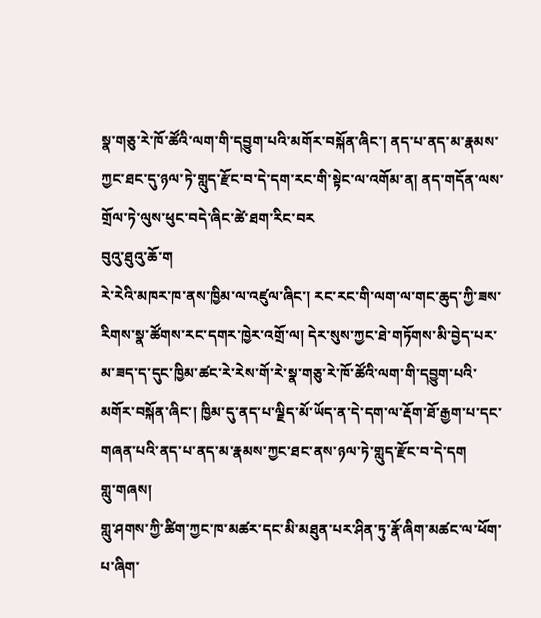སྣ་གཅུ་རེ་ཁོ་ཚོའི་ལག་གི་དབྱུག་པའི་མགོར་བསྐོན་ཞིང་། ནད་པ་ནད་མ་རྣམས་ཀྱང་ཐང་དུ་ཉལ་ཏེ་གླུད་རྫོང་བ་དེ་དག་རང་གི་སྟེང་ལ་འགོམ་ན། ནད་གདོན་ལས་གྲོལ་ཏེ་ལུས་ཕུང་བདེ་ཞིང་ཚེ་ཐག་རིང་བར
བུའུ་ཐུའུ་ཆོ་ག
རེ་རེའི་མཁར་ཁ་ནས་ཁྱིམ་ལ་འཛུལ་ཞིང་། རང་རང་གི་ལག་ལ་གང་ཆུད་ཀྱི་ཟས་རིགས་སྣ་ཚོགས་རང་དགར་ཁྱེར་འགྲོ་ལ། དེར་སུས་ཀྱང་ཐེ་གཏོགས་མི་བྱེད་པར་མ་ཟད་ད་དུང་ཁྱིམ་ཚང་རེ་རེས་གོ་རེ་སྣ་གཅུ་རེ་ཁོ་ཚོའི་ལག་གི་དབྱུག་པའི་མགོར་བསྐོན་ཞིང་། ཁྱིམ་དུ་ནད་པ་ལྗིད་མོ་ཡོད་ན་དེ་དག་ལ་རྡོག་ཐོ་རྒྱག་པ་དང་གཞན་པའི་ནད་པ་ནད་མ་རྣམས་ཀྱང་ཐང་ནས་ཉལ་ཏེ་གླུད་རྫོང་བ་དེ་དག
གླུ་གཞས།
གླུ་ཤགས་ཀྱི་ཚིག་ཀྱང་ཁ་མཚར་དང་མི་མཐུན་པར་ཤིན་ཏུ་རྣོ་ཞིག་མཚང་ལ་ཕོག་པ་ཞིག་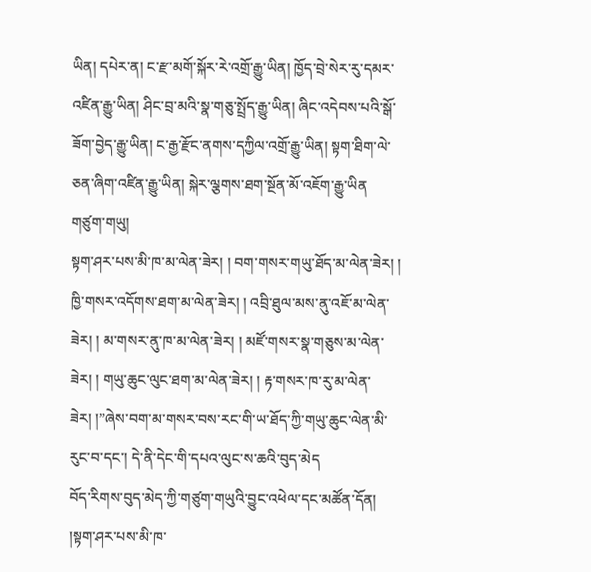ཡིན། དཔེར་ན། ང་རྫ་མགོ་སྐོར་རེ་འགྲོ་རྒྱུ་ཡིན། ཁྱོད་བྲེ་སེར་རུ་དམར་འཛིན་རྒྱུ་ཡིན། ཤིང་བྲ་མའི་སྣ་གཅུ་སྤྲོད་རྒྱུ་ཡིན། ཞིང་འདེབས་པའི་སྒོ་ཟོག་བྱེད་རྒྱུ་ཡིན། ང་རྒྱ་རྫོང་ནགས་དཀྱིལ་འགྲོ་རྒྱུ་ཡིན། སྟག་ཐིག་ལེ་ཅན་ཞིག་འཛིན་རྒྱུ་ཡིན། སྐེར་ལྕགས་ཐག་སྔོན་མོ་འཇོག་རྒྱུ་ཡིན
གཙུག་གཡུ།
སྟག་ཤར་པས་མི་ཁ་མ་ལེན་ཟེར། ། བག་གསར་གཡུ་ཐོད་མ་ལེན་ཟེར། ། ཁྱི་གསར་འདོགས་ཐག་མ་ལེན་ཟེར། ། འབྲི་ཐུལ་མས་ནུ་འཇོ་མ་ལེན་ཟེར། ། མ་གསར་ནུ་ཁ་མ་ལེན་ཟེར། ། མཛོ་གསར་སྣ་གཅུས་མ་ལེན་ཟེར། ། གཡུ་ཆུང་ལུང་ཐག་མ་ལེན་ཟེར། ། རྟ་གསར་ཁ་རུ་མ་ལེན་ཟེར། །”ཞེས་བག་མ་གསར་བས་རང་གི་ཡ་ཐོད་ཀྱི་གཡུ་ཆུང་ལེན་མི་རུང་བ་དང་། དེ་ནི་དེང་གི་དཔའ་ལུང་ས་ཆའི་བུད་མེད
བོད་རིགས་བུད་མེད་ཀྱི་གཙུག་གཡུའི་བྱུང་འཕེལ་དང་མཚོན་དོན།
།སྟག་ཤར་པས་མི་ཁ་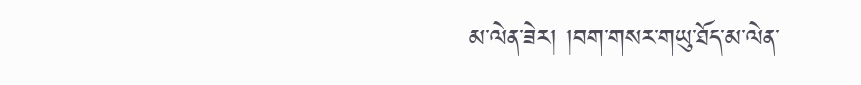མ་ལེན་ཟེར། །བག་གསར་གཡུ་ཐོད་མ་ལེན་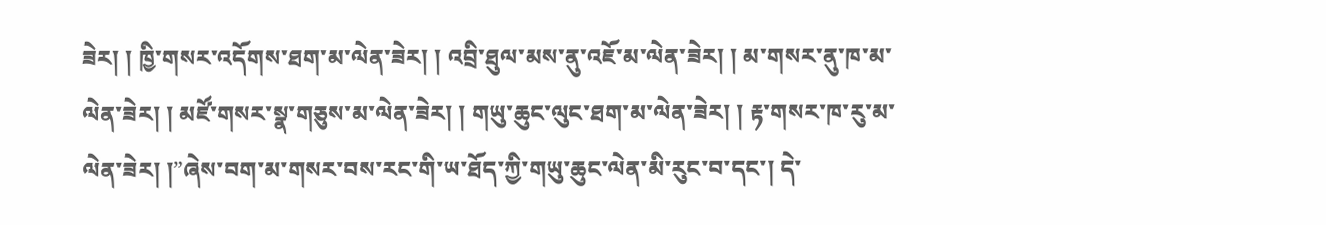ཟེར། ། ཁྱི་གསར་འདོགས་ཐག་མ་ལེན་ཟེར། ། འབྲི་ཐུལ་མས་ནུ་འཇོ་མ་ལེན་ཟེར། ། མ་གསར་ནུ་ཁ་མ་ལེན་ཟེར། ། མཛོ་གསར་སྣ་གཅུས་མ་ལེན་ཟེར། ། གཡུ་ཆུང་ལུང་ཐག་མ་ལེན་ཟེར། ། རྟ་གསར་ཁ་རུ་མ་ལེན་ཟེར། །”ཞེས་བག་མ་གསར་བས་རང་གི་ཡ་ཐོད་ཀྱི་གཡུ་ཆུང་ལེན་མི་རུང་བ་དང་། དེ་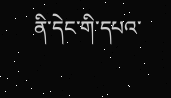ནི་དེང་གི་དཔའ་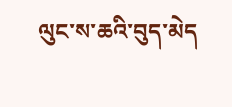ལུང་ས་ཆའི་བུད་མེད